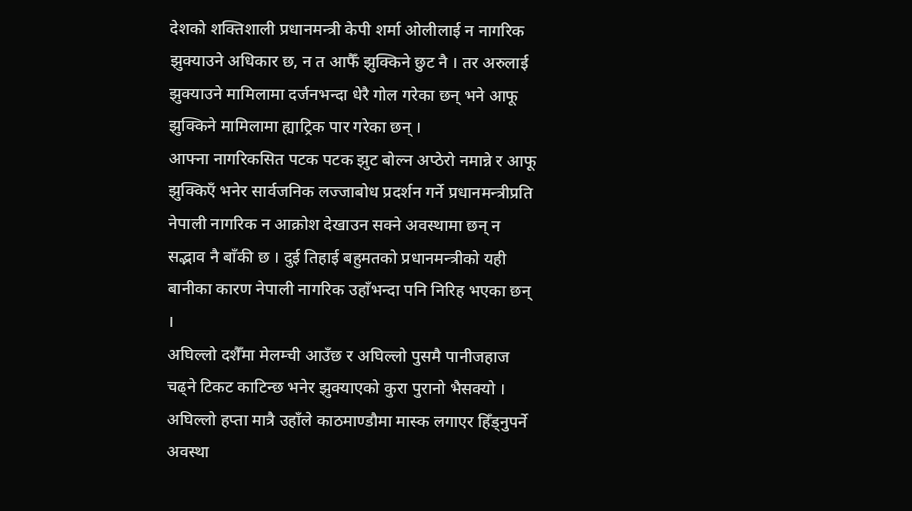देशको शक्तिशाली प्रधानमन्त्री केपी शर्मा ओलीलाई न नागरिक झुक्याउने अधिकार छ, न त आफैँ झुक्किने छुट नै । तर अरुलाई झुक्याउने मामिलामा दर्जनभन्दा धेरै गोल गरेका छन् भने आफू झुक्किने मामिलामा ह्याट्रिक पार गरेका छन् ।
आफ्ना नागरिकसित पटक पटक झुट बोल्न अप्ठेरो नमान्ने र आफू झुक्किएँ भनेर सार्वजनिक लज्जाबोध प्रदर्शन गर्ने प्रधानमन्त्रीप्रति नेपाली नागरिक न आक्रोश देखाउन सक्ने अवस्थामा छन् न सद्भाव नै बाँकी छ । दुई तिहाई बहुमतको प्रधानमन्त्रीको यही बानीका कारण नेपाली नागरिक उहाँभन्दा पनि निरिह भएका छन् ।
अघिल्लो दशैँमा मेलम्ची आउँछ र अघिल्लो पुसमै पानीजहाज चढ्ने टिकट काटिन्छ भनेर झुक्याएको कुरा पुरानो भैसक्यो । अघिल्लो हप्ता मात्रै उहाँले काठमाण्डौमा मास्क लगाएर हिँड्नुपर्ने अवस्था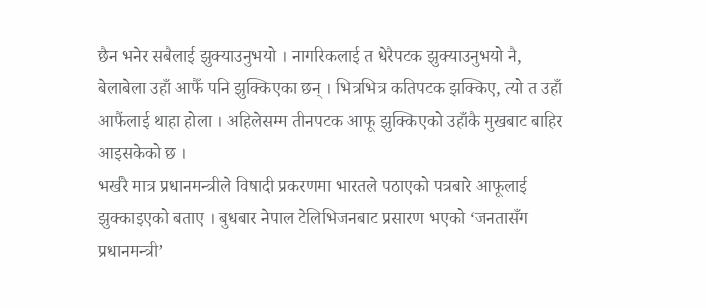छैन भनेर सबैलाई झुक्याउनुभयो । नागरिकलाई त धेरैपटक झुक्याउनुभयो नै, बेलाबेला उहाँ आफैँ पनि झुक्किएका छन् । भित्रभित्र कतिपटक झक्किए, त्यो त उहाँ आफैंलाई थाहा होला । अहिलेसम्म तीनपटक आफू झुक्किएको उहाँकै मुखबाट बाहिर आइसकेको छ ।
भर्खरै मात्र प्रधानमन्त्रीले विषादी प्रकरणमा भारतले पठाएको पत्रबारे आफूलाई झुक्काइएको बताए । बुधबार नेपाल टेलिभिजनबाट प्रसारण भएको ‘जनतासँग प्रधानमन्त्री’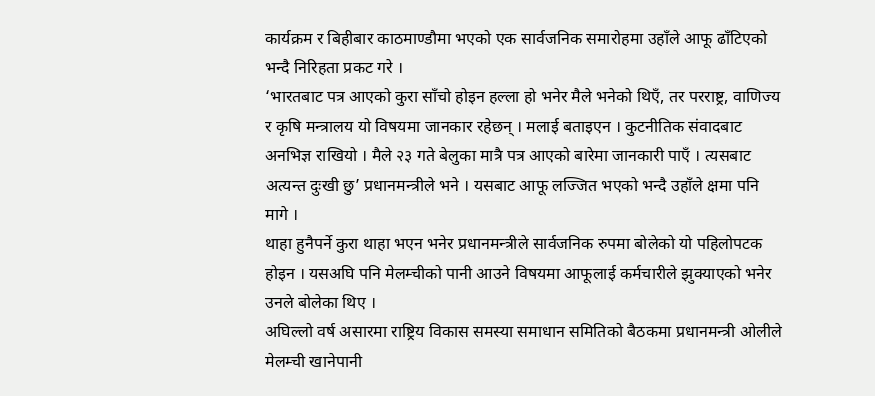कार्यक्रम र बिहीबार काठमाण्डौमा भएको एक सार्वजनिक समारोहमा उहाँले आफू ढाँटिएको भन्दै निरिहता प्रकट गरे ।
‘भारतबाट पत्र आएको कुरा साँचो होइन हल्ला हो भनेर मैले भनेको थिएँ, तर परराष्ट्र, वाणिज्य र कृषि मन्त्रालय यो विषयमा जानकार रहेछन् । मलाई बताइएन । कुटनीतिक संवादबाट अनभिज्ञ राखियो । मैले २३ गते बेलुका मात्रै पत्र आएको बारेमा जानकारी पाएँ । त्यसबाट अत्यन्त दुःखी छु’ प्रधानमन्त्रीले भने । यसबाट आफू लज्जित भएको भन्दै उहाँले क्षमा पनि मागे ।
थाहा हुनैपर्ने कुरा थाहा भएन भनेर प्रधानमन्त्रीले सार्वजनिक रुपमा बोलेको यो पहिलोपटक होइन । यसअघि पनि मेलम्चीको पानी आउने विषयमा आफूलाई कर्मचारीले झुक्याएको भनेर उनले बोलेका थिए ।
अघिल्लो वर्ष असारमा राष्ट्रिय विकास समस्या समाधान समितिको बैठकमा प्रधानमन्त्री ओलीले मेलम्ची खानेपानी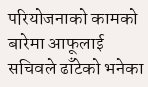परियोजनाको कामको बारेमा आफूलाई सचिवले ढाँटेको भनेका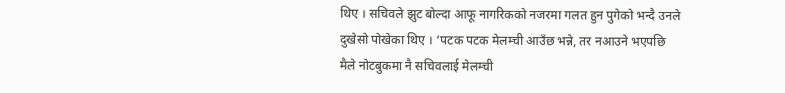थिए । सचिवले झुट बोल्दा आफू नागरिकको नजरमा गलत हुन पुगेको भन्दै उनले दुखेसो पोखेका थिए । ‘पटक पटक मेलम्ची आउँछ भन्ने, तर नआउने भएपछि मैले नोटबुकमा नै सचिवलाई मेलम्ची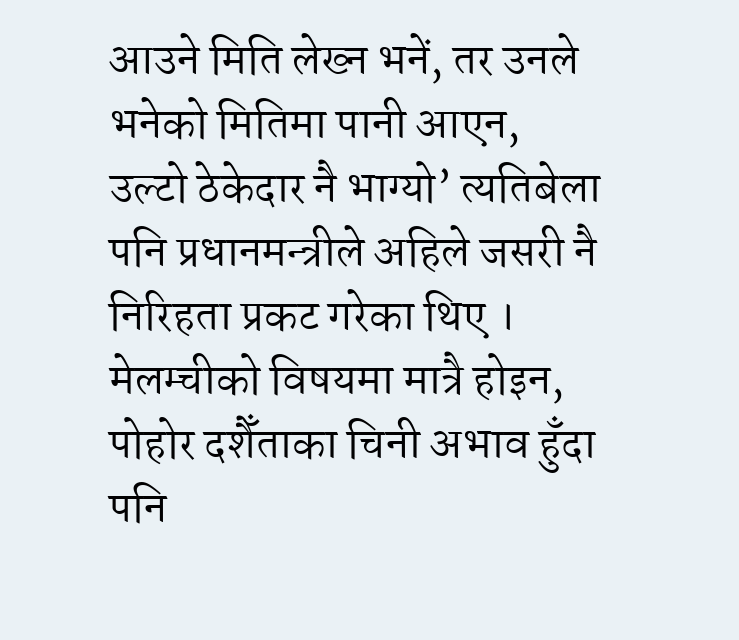आउने मिति लेख्न भनें, तर उनले भनेको मितिमा पानी आएन, उल्टो ठेकेदार नै भाग्यो’ त्यतिबेला पनि प्रधानमन्त्रीले अहिले जसरी नै निरिहता प्रकट गरेका थिए ।
मेलम्चीको विषयमा मात्रै होइन, पोहोर दशैँताका चिनी अभाव हुँदा पनि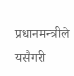प्रधानमन्त्रीले यसैगरी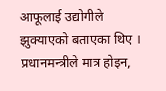आफूलाई उद्योगीले झुक्याएको बताएका थिए ।
प्रधानमन्त्रीले मात्र होइन,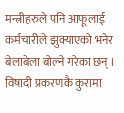मन्त्रीहरुले पनि आफूलाई कर्मचारीले झुक्याएको भनेर बेलाबेला बोल्ने गरेका छन् । विषादी प्रकरणकै कुरामा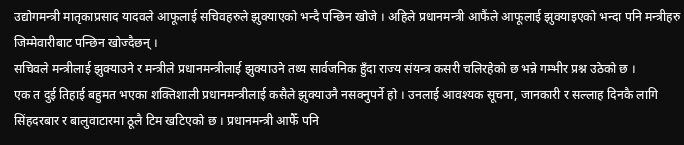उद्योगमन्त्री मातृकाप्रसाद यादवले आफूलाई सचिवहरुले झुक्याएको भन्दै पन्छिन खोजे । अहिले प्रधानमन्त्री आफैंले आफूलाई झुक्याइएको भन्दा पनि मन्त्रीहरु जिम्मेवारीबाट पन्छिन खोज्दैछन् ।
सचिवले मन्त्रीलाई झुक्याउने र मन्त्रीले प्रधानमन्त्रीलाई झुक्याउने तथ्य सार्वजनिक हुँदा राज्य संयन्त्र कसरी चलिरहेको छ भन्ने गम्भीर प्रश्न उठेको छ ।
एक त दुई तिहाई बहुमत भएका शक्तिशाली प्रधानमन्त्रीलाई कसैले झुक्याउनै नसक्नुपर्ने हो । उनलाई आवश्यक सूचना, जानकारी र सल्लाह दिनकै लागि सिंहदरबार र बालुवाटारमा ठूलै टिम खटिएको छ । प्रधानमन्त्री आफैँ पनि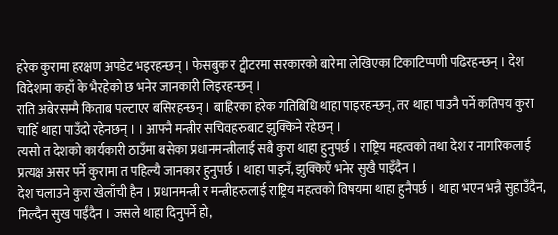हरेक कुरामा हरक्षण अपडेट भइरहन्छन् । फेसबुक र ट्वीटरमा सरकारको बारेमा लेखिएका टिकाटिप्पणी पढिरहन्छन् । देश विदेशमा कहाँ के भैरहेको छ भनेर जानकारी लिइरहन्छन् ।
राति अबेरसम्मै किताब पल्टाएर बसिरहन्छन् । बाहिरका हरेक गतिबिधि थाहा पाइरहन्छन्, तर थाहा पाउनै पर्ने कतिपय कुरा चाहिँ थाहा पाउँदो रहेनछन् । । आफ्नै मन्त्रीर सचिवहरुबाट झुक्किने रहेछन् ।
त्यसो त देशको कार्यकारी ठाउँमा बसेका प्रधानमन्त्रीलाई सबै कुरा थाहा हुनुपर्छ । राष्ट्रिय महत्वको तथा देश र नागरिकलाई प्रत्यक्ष असर पर्ने कुरामा त पहिल्यै जानकार हुनुपर्छ । थाहा पाइनँ, झुक्किएँ भनेर सुखै पाइँदैन ।
देश चलाउने कुरा खेलाँची हैन । प्रधानमन्त्री र मन्त्रीहरुलाई राष्ट्रिय महत्वको विषयमा थाहा हुनैपर्छ । थाहा भएन भन्नै सुहाउँदैन, मिल्दैन सुख पाईंदैन । जसले थाहा दिनुपर्ने हो,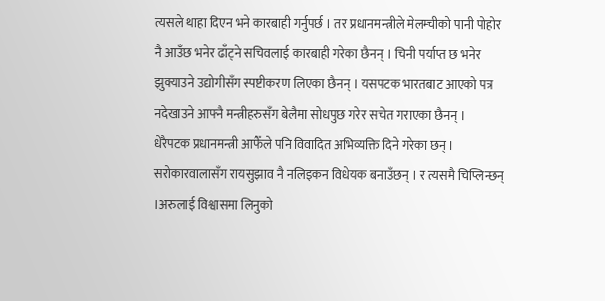त्यसले थाहा दिएन भने कारबाही गर्नुपर्छ । तर प्रधानमन्त्रीले मेलम्चीको पानी पोहोर नै आउँछ भनेर ढाँट्ने सचिवलाई कारबाही गरेका छैनन् । चिनी पर्याप्त छ भनेर झुक्याउने उद्योगीसँग स्पष्टीकरण लिएका छैनन् । यसपटक भारतबाट आएको पत्र नदेखाउने आफ्नै मन्त्रीहरुसँग बेलैमा सोधपुछ गरेर सचेत गराएका छैनन् ।
धेरैपटक प्रधानमन्त्री आफैँले पनि विवादित अभिव्यक्ति दिने गरेका छन् । सरोकारवालासँग रायसुझाव नै नलिइकन विधेयक बनाउँछन् । र त्यसमै चिप्लिन्छन् ।अरुलाई विश्वासमा लिनुको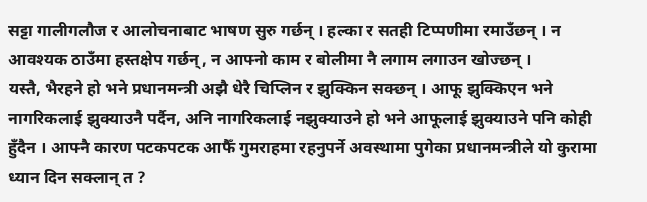सट्टा गालीगलौज र आलोचनाबाट भाषण सुरु गर्छन् । हल्का र सतही टिप्पणीमा रमाउँछन् । न आवश्यक ठाउँमा हस्तक्षेप गर्छन्, न आफ्नो काम र बोलीमा नै लगाम लगाउन खोज्छन् ।
यस्तै, भैरहने हो भने प्रधानमन्त्री अझै धेरै चिप्लिन र झुक्किन सक्छन् । आफू झुक्किएन भने नागरिकलाई झुक्याउनै पर्दैन, अनि नागरिकलाई नझुक्याउने हो भने आफूलाई झुक्याउने पनि कोही हुँदैन । आफ्नै कारण पटकपटक आफैँ गुमराहमा रहनुपर्ने अवस्थामा पुगेका प्रधानमन्त्रीले यो कुरामा ध्यान दिन सक्लान् त ?